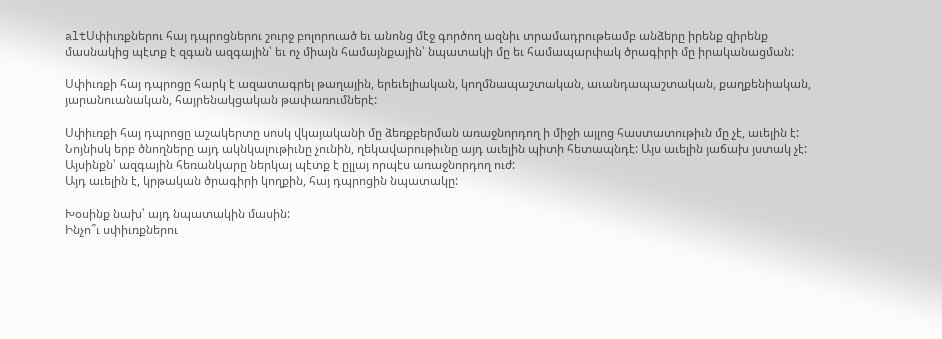altՍփիւռքներու հայ դպրոցներու շուրջ բոլորուած եւ անոնց մէջ գործող ազնիւ տրամադրութեամբ անձերը իրենք զիրենք մասնակից պէտք է զգան ազգային՝ եւ ոչ միայն համայնքային՝ նպատակի մը եւ համապարփակ ծրագիրի մը իրականացման:

Սփիւռքի հայ դպրոցը հարկ է ազատագրել թաղային, երեւելիական, կողմնապաշտական, աւանդապաշտական, քաղքենիական, յարանուանական, հայրենակցական թափառումներէ:

Սփիւռքի հայ դպրոցը աշակերտը սոսկ վկայականի մը ձեռքբերման առաջնորդող ի միջի այլոց հաստատութիւն մը չէ, աւելին է: Նոյնիսկ երբ ծնողները այդ ակնկալութիւնը չունին, ղեկավարութիւնը այդ աւելին պիտի հետապնդէ: Այս աւելին յաճախ յստակ չէ: Այսինքն՝ ազգային հեռանկարը ներկայ պէտք է ըլլայ որպէս առաջնորդող ուժ:
Այդ աւելին է, կրթական ծրագիրի կողքին, հայ դպրոցին նպատակը:

Խօսինք նախ՝ այդ նպատակին մասին:
Ինչո՞ւ սփիւռքներու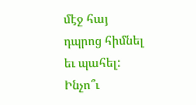մէջ հայ դպրոց հիմնել եւ պահել: Ինչո՞ւ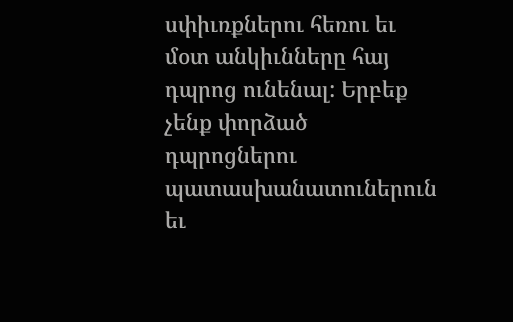սփիւռքներու հեռու եւ մօտ անկիւնները հայ դպրոց ունենալ: Երբեք չենք փորձած դպրոցներու պատասխանատուներուն եւ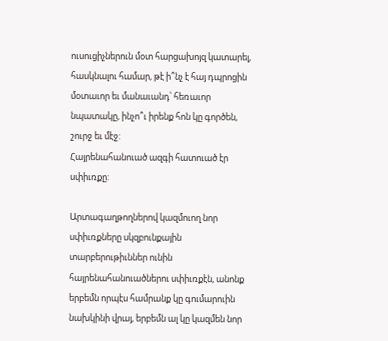ուսուցիչներուն մօտ հարցախոյզ կատարել, հասկնալու համար, թէ ի՞նչ է հայ դպրոցին մօտաւոր եւ մանաւանդ՝ հեռաւոր նպատակը, ինչո՞ւ իրենք հոն կը գործեն, շուրջ եւ մէջ:
Հայրենահանուած ազգի հատուած էր սփիւռքը:

Արտագաղթողներով կազմուող նոր սփիւռքները սկզբունքային տարբերութիւններ ունին հայրենահանուածներու սփիւռքէն, անոնք երբեմն որպէս համրանք կը գումարուին նախկինի վրայ, երբեմն ալ կը կազմեն նոր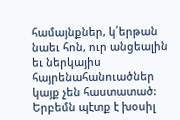համայնքներ, կ՛երթան նաեւ հոն, ուր անցեալին եւ ներկայիս հայրենահանուածներ կայք չեն հաստատած: Երբեմն պէտք է խօսիլ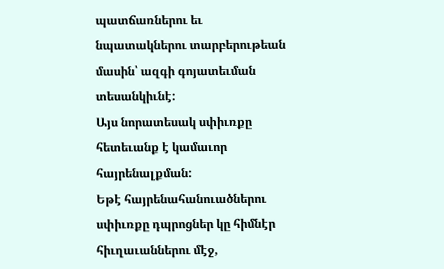պատճառներու եւ նպատակներու տարբերութեան մասին՝ ազգի գոյատեւման տեսանկիւնէ:
Այս նորատեսակ սփիւռքը հետեւանք է կամաւոր հայրենալքման:
Եթէ հայրենահանուածներու սփիւռքը դպրոցներ կը հիմնէր հիւղաւաններու մէջ,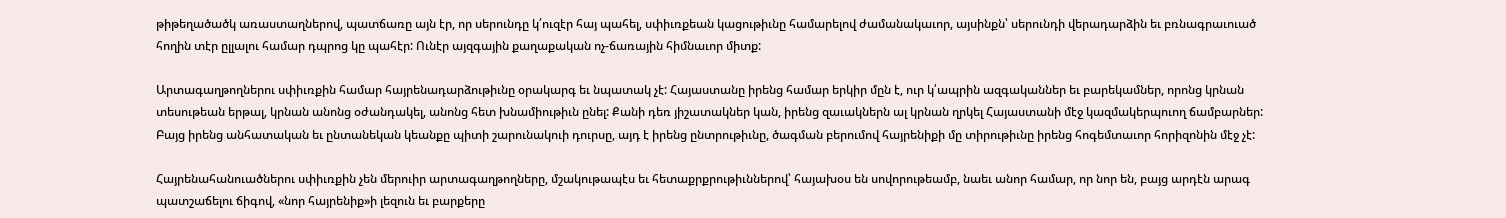թիթեղածածկ առաստաղներով, պատճառը այն էր, որ սերունդը կ՛ուզէր հայ պահել, սփիւռքեան կացութիւնը համարելով ժամանակաւոր, այսինքն՝ սերունդի վերադարձին եւ բռնագրաւուած հողին տէր ըլլալու համար դպրոց կը պահէր: Ունէր այզգային քաղաքական ոչ-ճառային հիմնաւոր միտք:

Արտագաղթողներու սփիւռքին համար հայրենադարձութիւնը օրակարգ եւ նպատակ չէ: Հայաստանը իրենց համար երկիր մըն է, ուր կ՛ապրին ազգականներ եւ բարեկամներ, որոնց կրնան տեսութեան երթալ, կրնան անոնց օժանդակել, անոնց հետ խնամիութիւն ընել: Քանի դեռ յիշատակներ կան, իրենց զաւակներն ալ կրնան ղրկել Հայաստանի մէջ կազմակերպուող ճամբարներ: Բայց իրենց անհատական եւ ընտանեկան կեանքը պիտի շարունակուի դուրսը, այդ է իրենց ընտրութիւնը, ծագման բերումով հայրենիքի մը տիրութիւնը իրենց հոգեմտաւոր հորիզոնին մէջ չէ:

Հայրենահանուածներու սփիւռքին չեն մերուիր արտագաղթողները, մշակութապէս եւ հետաքրքրութիւններով՝ հայախօս են սովորութեամբ, նաեւ անոր համար, որ նոր են, բայց արդէն արագ պատշաճելու ճիգով, «նոր հայրենիք»ի լեզուն եւ բարքերը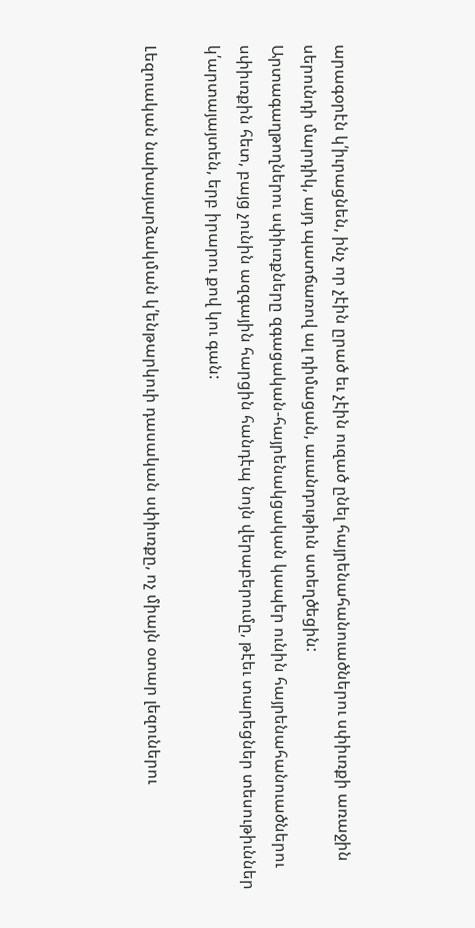արագօրէն կ՛իւրացնեն, ինչ որ չէին ըրած եւ չէին ուզած ընել հայրենահանուածներու սփիւռքի առաջին սերունդի մարդիկ, այդ պատճառով ալ դիմացան, աւանդութիւն ստեղծեցին:
Արտագաղթողներու սփիւռքները զգացական-հայրենակցական կապեր ունին հայրենահանուածներու սփիւռքին հետ, բայց չունին ազգային հարցին հանդէպ նոյն վերաբերումը, թէեւ տարեցներ տեսութիւններ կ՛արտայայտեն, երբ իրարու քով կու գան:

Լեզուական նախայարձակման կ՛ենթարկուի դասական սփիւռքը, ոչ միայն օտար լեզուներու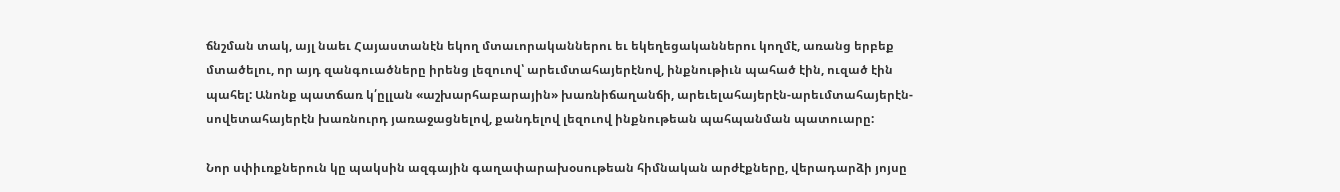ճնշման տակ, այլ նաեւ Հայաստանէն եկող մտաւորականներու եւ եկեղեցականներու կողմէ, առանց երբեք մտածելու, որ այդ զանգուածները իրենց լեզուով՝ արեւմտահայերէնով, ինքնութիւն պահած էին, ուզած էին պահել: Անոնք պատճառ կ՛ըլլան «աշխարհաբարային» խառնիճաղանճի, արեւելահայերէն-արեւմտահայերէն-սովետահայերէն խառնուրդ յառաջացնելով, քանդելով լեզուով ինքնութեան պահպանման պատուարը:

Նոր սփիւռքներուն կը պակսին ազգային գաղափարախօսութեան հիմնական արժէքները, վերադարձի յոյսը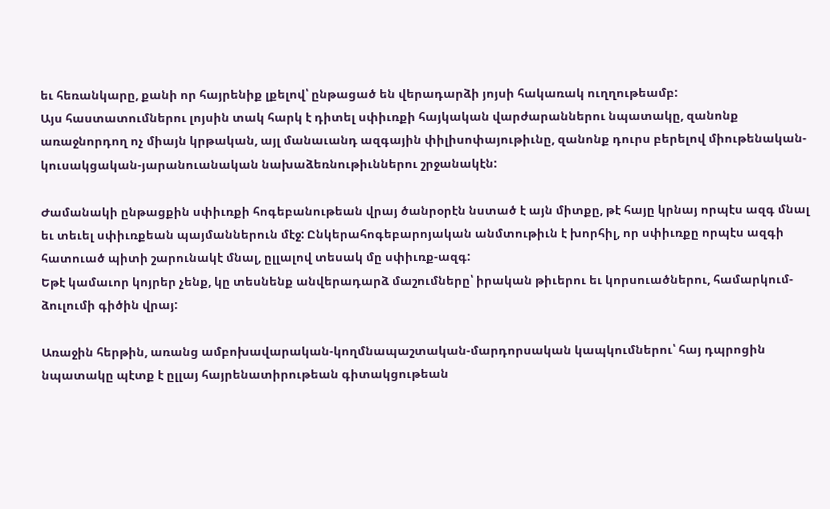եւ հեռանկարը, քանի որ հայրենիք լքելով՝ ընթացած են վերադարձի յոյսի հակառակ ուղղութեամբ:
Այս հաստատումներու լոյսին տակ հարկ է դիտել սփիւռքի հայկական վարժարաններու նպատակը, զանոնք առաջնորդող ոչ միայն կրթական, այլ մանաւանդ ազգային փիլիսոփայութիւնը, զանոնք դուրս բերելով միութենական-կուսակցական-յարանուանական նախաձեռնութիւններու շրջանակէն:

Ժամանակի ընթացքին սփիւռքի հոգեբանութեան վրայ ծանրօրէն նստած է այն միտքը, թէ հայը կրնայ որպէս ազգ մնալ եւ տեւել սփիւռքեան պայմաններուն մէջ: Ընկերահոգեբարոյական անմտութիւն է խորհիլ, որ սփիւռքը որպէս ազգի հատուած պիտի շարունակէ մնալ, ըլլալով տեսակ մը սփիւռք-ազգ:
Եթէ կամաւոր կոյրեր չենք, կը տեսնենք անվերադարձ մաշումները՝ իրական թիւերու եւ կորսուածներու, համարկում-ձուլումի գիծին վրայ:

Առաջին հերթին, առանց ամբոխավարական-կողմնապաշտական-մարդորսական կապկումներու՝ հայ դպրոցին նպատակը պէտք է ըլլայ հայրենատիրութեան գիտակցութեան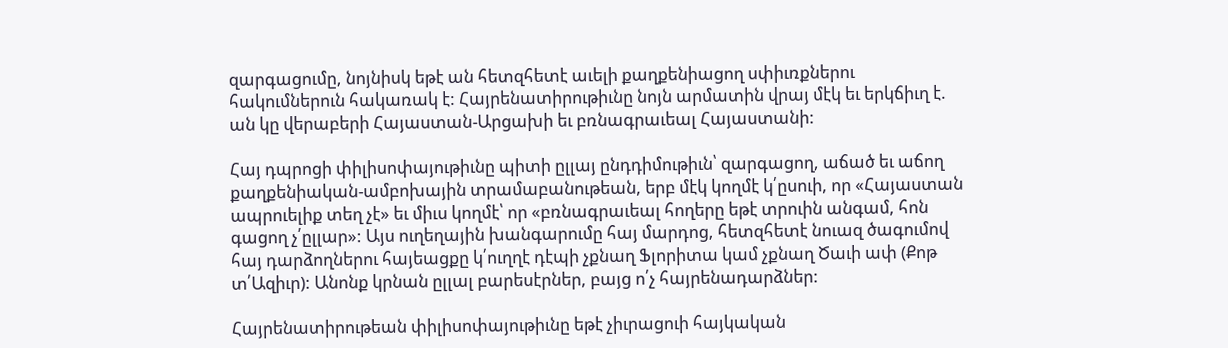զարգացումը, նոյնիսկ եթէ ան հետզհետէ աւելի քաղքենիացող սփիւռքներու հակումներուն հակառակ է: Հայրենատիրութիւնը նոյն արմատին վրայ մէկ եւ երկճիւղ է. ան կը վերաբերի Հայաստան-Արցախի եւ բռնագրաւեալ Հայաստանի:

Հայ դպրոցի փիլիսոփայութիւնը պիտի ըլլայ ընդդիմութիւն՝ զարգացող, աճած եւ աճող քաղքենիական-ամբոխային տրամաբանութեան, երբ մէկ կողմէ կ՛ըսուի, որ «Հայաստան ապրուելիք տեղ չէ» եւ միւս կողմէ՝ որ «բռնագրաւեալ հողերը եթէ տրուին անգամ, հոն գացող չ՛ըլլար»: Այս ուղեղային խանգարումը հայ մարդոց, հետզհետէ նուազ ծագումով հայ դարձողներու հայեացքը կ՛ուղղէ դէպի չքնաղ Ֆլորիտա կամ չքնաղ Ծաւի ափ (Քոթ տ՛Ազիւր): Անոնք կրնան ըլլալ բարեսէրներ, բայց ո՛չ հայրենադարձներ:

Հայրենատիրութեան փիլիսոփայութիւնը եթէ չիւրացուի հայկական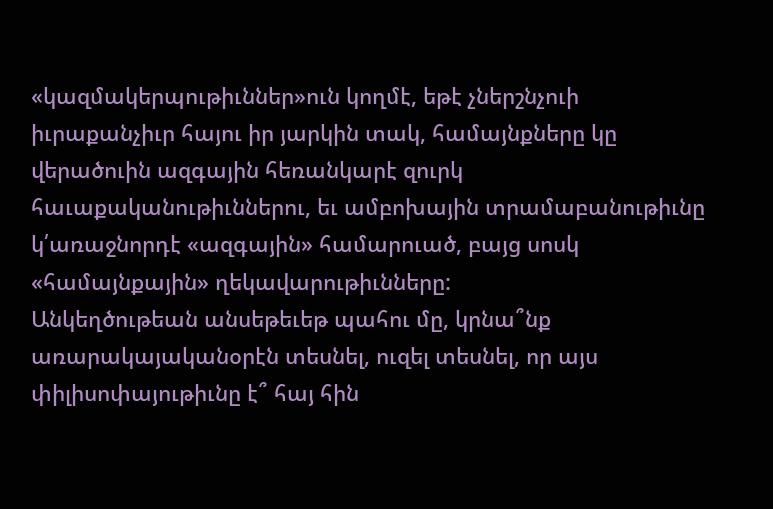«կազմակերպութիւններ»ուն կողմէ, եթէ չներշնչուի իւրաքանչիւր հայու իր յարկին տակ, համայնքները կը վերածուին ազգային հեռանկարէ զուրկ հաւաքականութիւններու, եւ ամբոխային տրամաբանութիւնը կ՛առաջնորդէ «ազգային» համարուած, բայց սոսկ «համայնքային» ղեկավարութիւնները:
Անկեղծութեան անսեթեւեթ պահու մը, կրնա՞նք առարակայականօրէն տեսնել, ուզել տեսնել, որ այս փիլիսոփայութիւնը է՞ հայ հին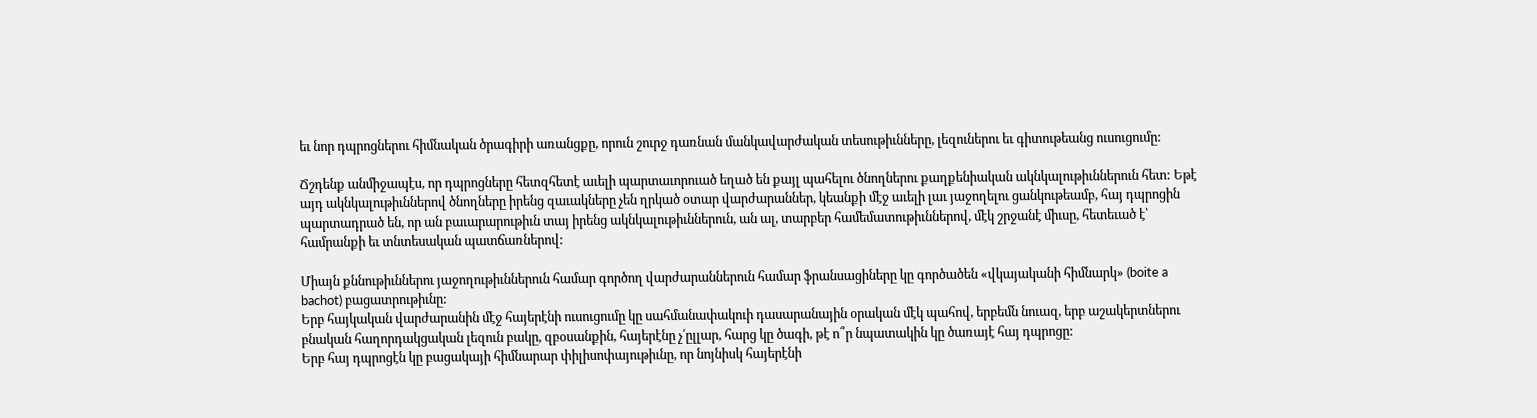եւ նոր դպրոցներու հիմնական ծրագիրի առանցքը, որուն շուրջ դառնան մանկավարժական տեսութիւնները, լեզուներու եւ գիտութեանց ուսուցումը:

Ճշդենք անմիջապէս, որ դպրոցները հետզհետէ աւելի պարտաւորուած եղած են քայլ պահելու ծնողներու քաղքենիական ակնկալութիւններուն հետ: Եթէ այդ ակնկալութիւններով ծնողները իրենց զաւակները չեն ղրկած օտար վարժարաններ, կեանքի մէջ աւելի լաւ յաջողելու ցանկութեամբ, հայ դպրոցին պարտադրած են, որ ան բաւարարութիւն տայ իրենց ակնկալութիւններուն, ան ալ, տարբեր համեմատութիւններով, մէկ շրջանէ միւսը, հետեւած է՝ համրանքի եւ տնտեսական պատճառներով:

Միայն քննութիւններու յաջողութիւններուն համար գործող վարժարաններուն համար ֆրանսացիները կը գործածեն «վկայականի հիմնարկ» (boite a bachot) բացատրութիւնը:
Երբ հայկական վարժարանին մէջ հայերէնի ուսուցումը կը սահմանափակուի դասարանային օրական մէկ պահով, երբեմն նուազ, երբ աշակերտներու բնական հաղորդակցական լեզուն բակը, զբօսանքին, հայերէնը չ՛ըլլար, հարց կը ծագի, թէ ո՞ր նպատակին կը ծառայէ հայ դպրոցը:
Երբ հայ դպրոցէն կը բացակայի հիմնարար փիլիսոփայութիւնը, որ նոյնիսկ հայերէնի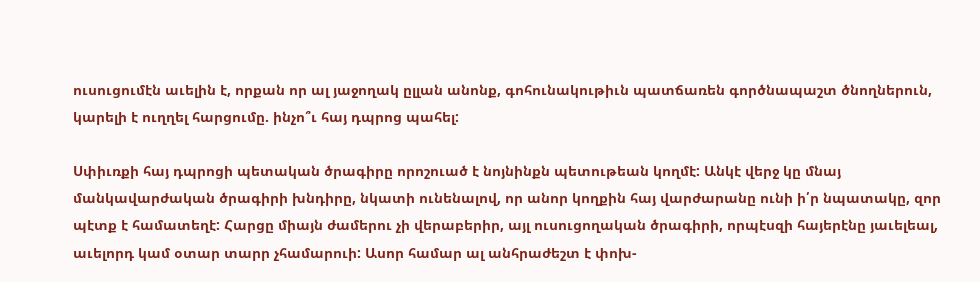ուսուցումէն աւելին է, որքան որ ալ յաջողակ ըլլան անոնք, գոհունակութիւն պատճառեն գործնապաշտ ծնողներուն, կարելի է ուղղել հարցումը. ինչո՞ւ հայ դպրոց պահել:

Սփիւռքի հայ դպրոցի պետական ծրագիրը որոշուած է նոյնինքն պետութեան կողմէ: Անկէ վերջ կը մնայ մանկավարժական ծրագիրի խնդիրը, նկատի ունենալով, որ անոր կողքին հայ վարժարանը ունի ի՛ր նպատակը, զոր պէտք է համատեղէ: Հարցը միայն ժամերու չի վերաբերիր, այլ ուսուցողական ծրագիրի, որպէսզի հայերէնը յաւելեալ, աւելորդ կամ օտար տարր չհամարուի: Ասոր համար ալ անհրաժեշտ է փոխ-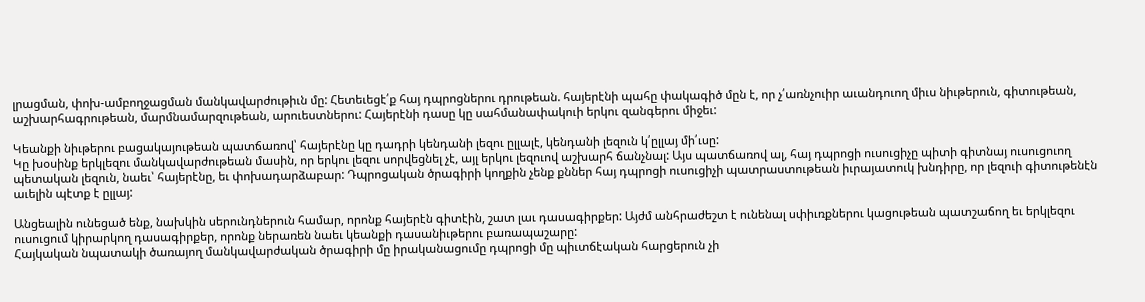լրացման, փոխ-ամբողջացման մանկավարժութիւն մը: Հետեւեցէ՛ք հայ դպրոցներու դրութեան. հայերէնի պահը փակագիծ մըն է, որ չ՛առնչուիր աւանդուող միւս նիւթերուն, գիտութեան, աշխարհագրութեան, մարմնամարզութեան, արուեստներու: Հայերէնի դասը կը սահմանափակուի երկու զանգերու միջեւ:

Կեանքի նիւթերու բացակայութեան պատճառով՝ հայերէնը կը դադրի կենդանի լեզու ըլլալէ, կենդանի լեզուն կ՛ըլլայ մի՛ւսը:
Կը խօսինք երկլեզու մանկավարժութեան մասին, որ երկու լեզու սորվեցնել չէ, այլ երկու լեզուով աշխարհ ճանչնալ: Այս պատճառով ալ, հայ դպրոցի ուսուցիչը պիտի գիտնայ ուսուցուող պետական լեզուն, նաեւ՝ հայերէնը, եւ փոխադարձաբար: Դպրոցական ծրագիրի կողքին չենք քններ հայ դպրոցի ուսուցիչի պատրաստութեան իւրայատուկ խնդիրը, որ լեզուի գիտութենէն աւելին պէտք է ըլլայ:

Անցեալին ունեցած ենք, նախկին սերունդներուն համար, որոնք հայերէն գիտէին, շատ լաւ դասագիրքեր: Այժմ անհրաժեշտ է ունենալ սփիւռքներու կացութեան պատշաճող եւ երկլեզու ուսուցում կիրարկող դասագիրքեր, որոնք ներառեն նաեւ կեանքի դասանիւթերու բառապաշարը:
Հայկական նպատակի ծառայող մանկավարժական ծրագիրի մը իրականացումը դպրոցի մը պիւտճէական հարցերուն չի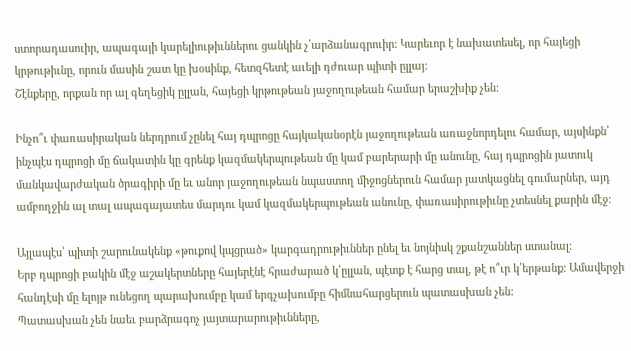ստորադասուիր, ապագայի կարելիութիւններու ցանկին չ՛արձանագրուիր: Կարեւոր է նախատեսել, որ հայեցի կրթութիւնը, որուն մասին շատ կը խօսինք, հետզհետէ աւելի դժուար պիտի ըլլայ:
Շէնքերը, որքան որ ալ գեղեցիկ ըլլան, հայեցի կրթութեան յաջողութեան համար երաշխիք չեն:

Ինչո՞ւ փառասիրական ներդրում չընել հայ դպրոցը հայկականօրէն յաջողութեան առաջնորդելու համար, այսինքն՝ ինչպէս դպրոցի մը ճակատին կը գրենք կազմակերպութեան մը կամ բարերարի մը անունը, հայ դպրոցին յատուկ մանկավարժական ծրագիրի մը եւ անոր յաջողութեան նպաստող միջոցներուն համար յատկացնել գումարներ, այդ ամբողջին ալ տալ ապագայատես մարդու կամ կազմակերպութեան անունը, փառասիրութիւնը չտեսնել քարին մէջ:

Այլապէս՝ պիտի շարունակենք «թուքով կպցրած» կարգադրութիւններ ընել եւ նոյնիսկ շքանշաններ ստանալ:
Երբ դպրոցի բակին մէջ աշակերտները հայերէնէ հրաժարած կ՛ըլլան, պէտք է հարց տալ, թէ ո՞ւր կ՛երթանք: Ամավերջի հանդէսի մը ելոյթ ունեցող պարախումբը կամ երգչախումբը հիմնահարցերուն պատասխան չեն:
Պատասխան չեն նաեւ բարձրագոչ յայտարարութիւնները,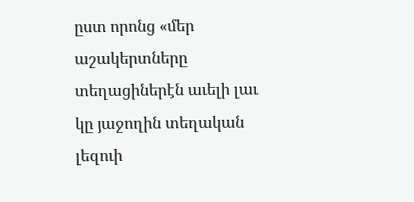ըստ որոնց «մեր աշակերտները տեղացիներէն աւելի լաւ կը յաջողին տեղական լեզուի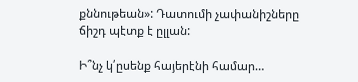քննութեան»: Դատումի չափանիշները ճիշդ պէտք է ըլլան:

Ի՞նչ կ՛ըսենք հայերէնի համար…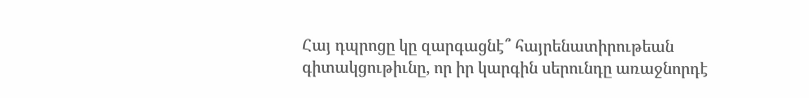Հայ դպրոցը կը զարգացնէ՞ հայրենատիրութեան գիտակցութիւնը, որ իր կարգին սերունդը առաջնորդէ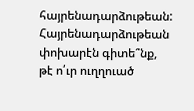հայրենադարձութեան:
Հայրենադարձութեան փոխարէն գիտե՞նք, թէ ո՛ւր ուղղուած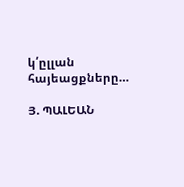կ՛ըլլան հայեացքները…

Յ. ՊԱԼԵԱՆ